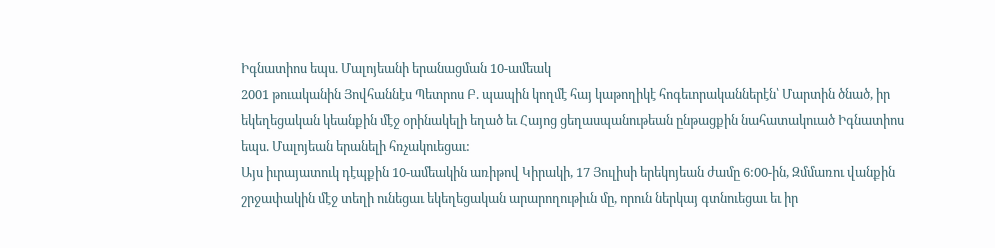Իգնատիոս եպս. Մալոյեանի երանացման 10-ամեակ
2001 թուականին Յովհաննէս Պետրոս Բ. պապին կողմէ հայ կաթողիկէ հոգեւորականներէն՝ Մարտին ծնած, իր եկեղեցական կեանքին մէջ օրինակելի եղած եւ Հայոց ցեղասպանութեան ընթացքին նահատակուած Իգնատիոս եպս. Մալոյեան երանելի հռչակուեցաւ:
Այս իւրայատուկ դէպքին 10-ամեակին առիթով Կիրակի, 17 Յուլիսի երեկոյեան ժամը 6:00-ին, Զմմառու վանքին շրջափակին մէջ տեղի ունեցաւ եկեղեցական արարողութիւն մը, որուն ներկայ գտնուեցաւ եւ իր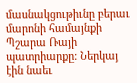մասնակցութիւնը բերաւ մարոնի համայնքի Պշարա Ռայի պատրիարքը: Ներկայ էին նաեւ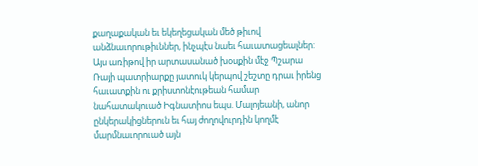քաղաքական եւ եկեղեցական մեծ թիւով անձնաւորութիւններ, ինչպէս նաեւ հաւատացեալներ:
Այս առիթով իր արտասանած խօսքին մէջ Պշարա Ռայի պատրիարքը յատուկ կերպով շեշտը դրաւ իրենց հաւատքին ու քրիստոնէութեան համար նահատակուած Իգնատիոս եպս. Մալոյեանի, անոր ընկերակիցներուն եւ հայ ժողովուրդին կողմէ մարմնաւորուած այն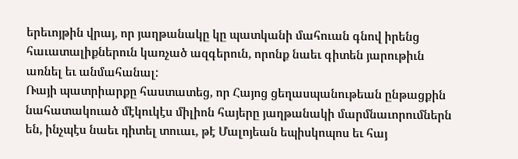երեւոյթին վրայ, որ յաղթանակը կը պատկանի մահուան գնով իրենց հաւատալիքներուն կառչած ազգերուն, որոնք նաեւ գիտեն յարութիւն առնել եւ անմահանալ:
Ռայի պատրիարքը հաստատեց, որ Հայոց ցեղասպանութեան ընթացքին նահատակուած մէկուկէս միլիոն հայերը յաղթանակի մարմնաւորումներն են, ինչպէս նաեւ դիտել տուաւ, թէ Մալոյեան եպիսկոպոս եւ հայ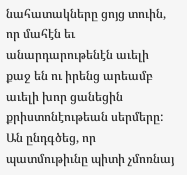նահատակները ցոյց տուին, որ մահէն եւ անարդարութենէն աւելի քաջ են ու իրենց արեամբ աւելի խոր ցանեցին քրիստոնէութեան սերմերը: Ան ընդգծեց, որ պատմութիւնը պիտի չմոռնայ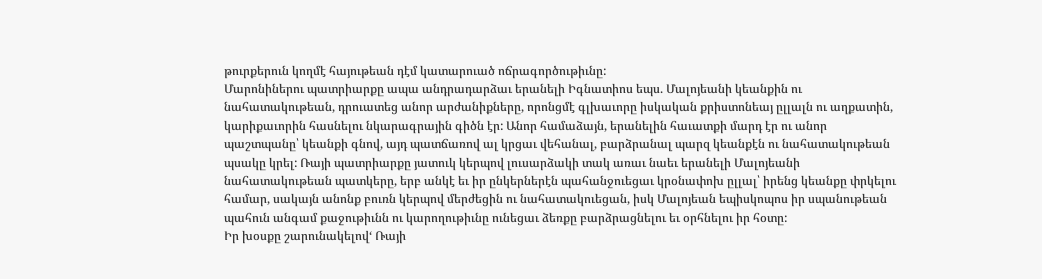թուրքերուն կողմէ հայութեան դէմ կատարուած ոճրագործութիւնը:
Մարոնիներու պատրիարքը ապա անդրադարձաւ երանելի Իգնատիոս եպս. Մալոյեանի կեանքին ու նահատակութեան, դրուատեց անոր արժանիքները, որոնցմէ գլխաւորը իսկական քրիստոնեայ ըլլալն ու աղքատին, կարիքաւորին հասնելու նկարագրային գիծն էր: Անոր համաձայն, երանելին հաւատքի մարդ էր ու անոր պաշտպանը՝ կեանքի գնով, այդ պատճառով ալ կրցաւ վեհանալ, բարձրանալ պարզ կեանքէն ու նահատակութեան պսակը կրել: Ռայի պատրիարքը յատուկ կերպով լուսարձակի տակ առաւ նաեւ երանելի Մալոյեանի նահատակութեան պատկերը, երբ անկէ եւ իր ընկերներէն պահանջուեցաւ կրօնափոխ ըլլալ՝ իրենց կեանքը փրկելու համար, սակայն անոնք բուռն կերպով մերժեցին ու նահատակուեցան, իսկ Մալոյեան եպիսկոպոս իր սպանութեան պահուն անգամ քաջութիւնն ու կարողութիւնը ունեցաւ ձեռքը բարձրացնելու եւ օրհնելու իր հօտը:
Իր խօսքը շարունակելով‘ Ռայի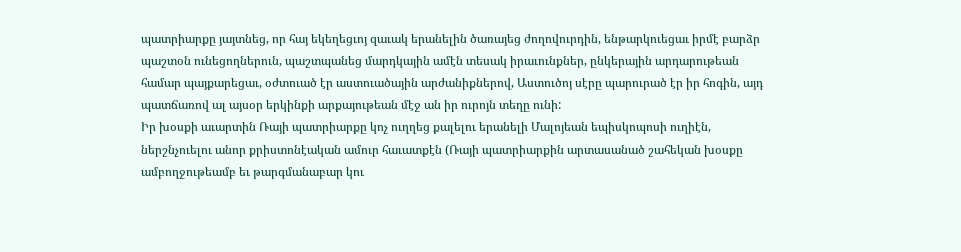պատրիարքը յայտնեց, որ հայ եկեղեցւոյ զաւակ երանելին ծառայեց ժողովուրդին, ենթարկուեցաւ իրմէ բարձր պաշտօն ունեցողներուն, պաշտպանեց մարդկային ամէն տեսակ իրաւունքներ, ընկերային արդարութեան համար պայքարեցաւ, օժտուած էր աստուածային արժանիքներով, Աստուծոյ սէրը պարուրած էր իր հոգին, այդ պատճառով ալ այսօր երկինքի արքայութեան մէջ ան իր ուրոյն տեղը ունի:
Իր խօսքի աւարտին Ռայի պատրիարքը կոչ ուղղեց քալելու երանելի Մալոյեան եպիսկոպոսի ուղիէն, ներշնչուելու անոր քրիստոնէական ամուր հաւատքէն (Ռայի պատրիարքին արտասանած շահեկան խօսքը ամբողջութեամբ եւ թարգմանաբար կու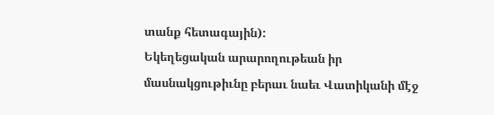տանք հետագային):
Եկեղեցական արարողութեան իր մասնակցութիւնը բերաւ նաեւ Վատիկանի մէջ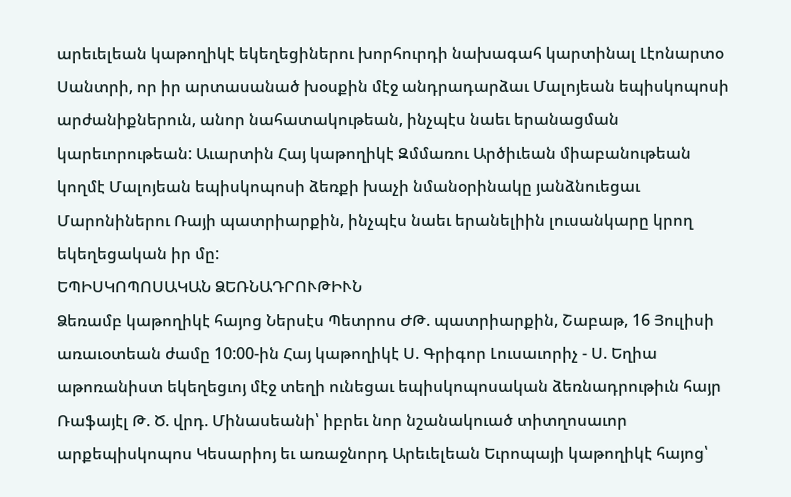արեւելեան կաթողիկէ եկեղեցիներու խորհուրդի նախագահ կարտինալ Լէոնարտօ Սանտրի, որ իր արտասանած խօսքին մէջ անդրադարձաւ Մալոյեան եպիսկոպոսի արժանիքներուն, անոր նահատակութեան, ինչպէս նաեւ երանացման կարեւորութեան: Աւարտին Հայ կաթողիկէ Զմմառու Արծիւեան միաբանութեան կողմէ Մալոյեան եպիսկոպոսի ձեռքի խաչի նմանօրինակը յանձնուեցաւ Մարոնիներու Ռայի պատրիարքին, ինչպէս նաեւ երանելիին լուսանկարը կրող եկեղեցական իր մը:
ԵՊԻՍԿՈՊՈՍԱԿԱՆ ՁԵՌՆԱԴՐՈՒԹԻՒՆ
Ձեռամբ կաթողիկէ հայոց Ներսէս Պետրոս ԺԹ. պատրիարքին, Շաբաթ, 16 Յուլիսի առաւօտեան ժամը 10:00-ին Հայ կաթողիկէ Ս. Գրիգոր Լուսաւորիչ - Ս. Եղիա աթոռանիստ եկեղեցւոյ մէջ տեղի ունեցաւ եպիսկոպոսական ձեռնադրութիւն հայր Ռաֆայէլ Թ. Ծ. վրդ. Մինասեանի՝ իբրեւ նոր նշանակուած տիտղոսաւոր արքեպիսկոպոս Կեսարիոյ եւ առաջնորդ Արեւելեան Եւրոպայի կաթողիկէ հայոց՝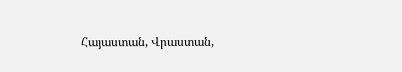Հայաստան, Վրաստան,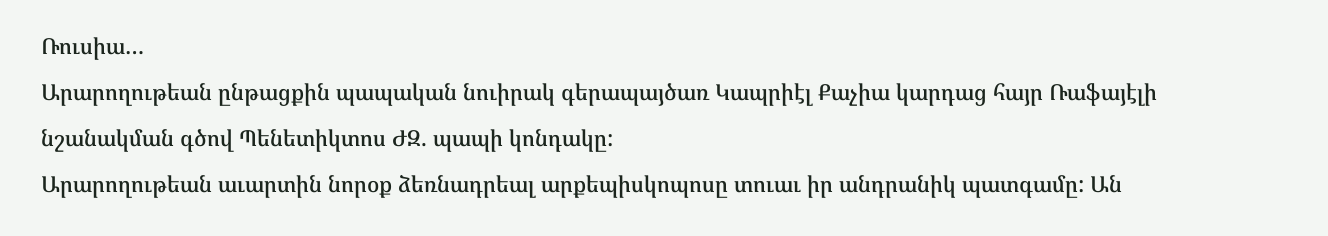Ռուսիա…
Արարողութեան ընթացքին պապական նուիրակ գերապայծառ Կապրիէլ Քաչիա կարդաց հայր Ռաֆայէլի նշանակման գծով Պենետիկտոս ԺԶ. պապի կոնդակը:
Արարողութեան աւարտին նորօք ձեռնադրեալ արքեպիսկոպոսը տուաւ իր անդրանիկ պատգամը: Ան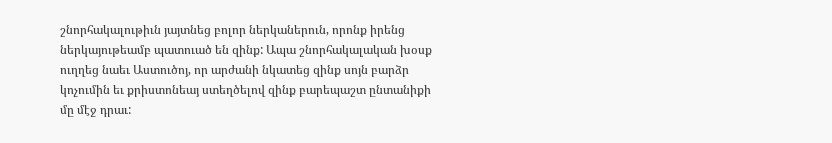շնորհակալութիւն յայտնեց բոլոր ներկաներուն, որոնք իրենց ներկայութեամբ պատուած են զինք: Ապա շնորհակալական խօսք ուղղեց նաեւ Աստուծոյ, որ արժանի նկատեց զինք սոյն բարձր կոչումին եւ քրիստոնեայ ստեղծելով զինք բարեպաշտ ընտանիքի մը մէջ դրաւ: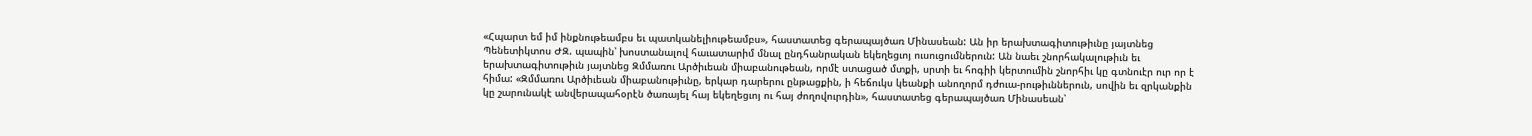«Հպարտ եմ իմ ինքնութեամբս եւ պատկանելիութեամբս», հաստատեց գերապայծառ Մինասեան: Ան իր երախտագիտութիւնը յայտնեց Պենետիկտոս ԺԶ. պապին՝ խոստանալով հաւատարիմ մնալ ընդհանրական եկեղեցւոյ ուսուցումներուն: Ան նաեւ շնորհակալութիւն եւ երախտագիտութիւն յայտնեց Զմմառու Արծիւեան միաբանութեան, որմէ ստացած մտքի, սրտի եւ հոգիի կերտումին շնորհիւ կը գտնուէր ուր որ է հիմա: «Զմմառու Արծիւեան միաբանութիւնը, երկար դարերու ընթացքին, ի հեճուկս կեանքի անողորմ դժուա-րութիւններուն, սովին եւ զրկանքին կը շարունակէ անվերապահօրէն ծառայել հայ եկեղեցւոյ ու հայ ժողովուրդին», հաստատեց գերապայծառ Մինասեան՝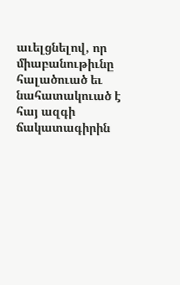աւելցնելով, որ միաբանութիւնը հալածուած եւ նահատակուած է հայ ազգի ճակատագիրին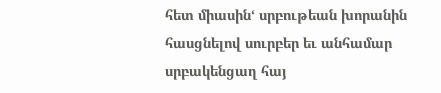հետ միասին‘ սրբութեան խորանին հասցնելով սուրբեր եւ անհամար սրբակենցաղ հայ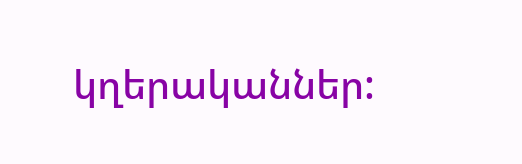կղերականներ: